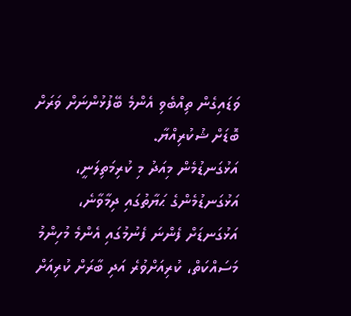ވަޑައިގެން ތިއްބެވި އެންމެ ބޭފުޅުންނަށް ވަރަށް ބޮޑަށް ޝުކުރިއްޔާ.
އަޅުގަނޑުމެން މިއަދު މި ކުރިމަތިލަނީ، އަޅުގަނޑުމެންގެ ޙަޔާތުގައި ދިމާވާނެ، އަޅުގަނޑަށް ފެންނަ ފެނުމުގައި އެންމެ މުހިންމު މަސައްކަތް، ކުރިއަށްވުރެ އަދި ބާރަށް ކުރިއަށް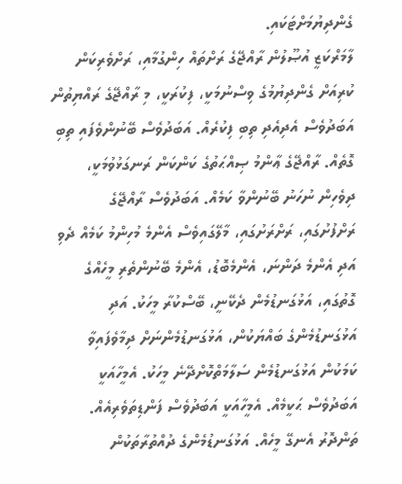ގެންދިޔުމަށްޓަކައި.
ލާމަރްކަޒީ އުޞޫލުން ރާއްޖޭގެ ރަށްތައް ހިންގުމާއި، ރަށްވެރިކަން ކުރިއަށް ގެންދިޔުމުގެ ވިސްނުމަކީ، ފިކުރަކީ، މި ރާއްޖޭގެ ރައްޔިތުން އަބަދުވެސް އެދިއެދި ތިބި ފިކުރެއް. އަބަދުވެސް ބޭނުންވެފައި ތިބި ގޮތެއް. ރާއްޖޭގެ ޢާންމު ޞިއްޙަތުގެ ކަންކަން ރަނގަޅުވުމަކީ، ދިވެހިން ނުހަނު ބޭނުންވާ ކަމެއް. އަބަދުވެސް ރާއްޖޭގެ ރަށްފުށުގައި، ރަށްރަށުގައި، މާލޭގައިވެސް އެންމެ މުހިންމު ކަމެއް ދެވި އަދި އެންމެ ދަންނަ، އެންމެބޮޑު، އެންމެ ބޭނުންތެރި މީހެއްގެ ގޮތުގައި، އަޅުގަނޑުމެން ދެކޭނީ، ބޭސްކުރާ މީހަކު. އަދި އަޅުގަނޑުމެންގެ ބައްޔަކުން، އަޅުގަނޑުމެންނަށް ދިމާވެފައިވާ ކަމަކުން އަޅުގަނޑުމެން ސަލާމަތްކޮށްދޭނެ މީހަކު. އެމީހާއަކީ އަބަދުވެސް ޙަކީމެއް. އެމީހާއަކީ އަބަދުވެސް ފަންޑިތަވެރިއެއް. ތަންދޮރު އެނގޭ މީހެއް. އަޅުގަނޑުމެންގެ ދުއްތުރާތަކުން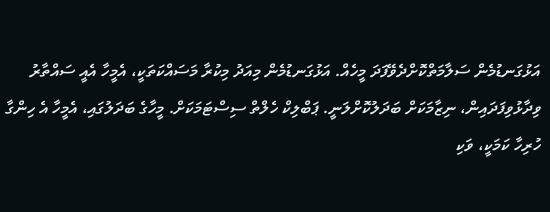އަޅުގަނޑުމެން ސަލާމަތްކޮށްދެވޭފަދަ މީހެއް. އަޅުގަނޑުމެން މިއަދު މިކުރާ މަސައްކަތަކީ، އެމީހާ އެއީ ސައްތާރު ވިދާޅުވިފަދައިން، ނިޒާމަކަށް ބަދަލުކޮށްލަނީ. ޕަބްލިކް ހެލްތް ސިސްޓަމަކަށް. މީހާގެ ބަދަލުގައި، އެމީހާ އެ ހިންގާ ހުރިހާ ކަމަކީ، ވަކި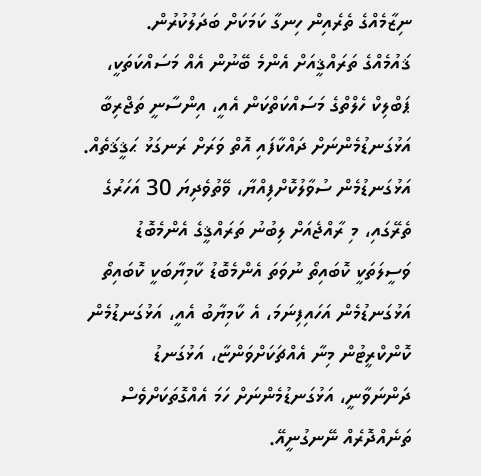ނިޒާމެއްގެ ތެރެއިން ހިނގާ ކަމަކަށް ބަދަލުކުރުން.
ޤައުމެއްގެ ތަރައްޤީއަށް އެންމެ ބޭނުން އެއް މަސައްކަތަކީ، ޕަބްލިކް ހެލްތްގެ މަސައްކަތްކަން އެއީ، އިންސާނީ ތަޖްރިބާ އަޅުގަނޑުމެންނަށް ދައްކާފައި އޮތް ވަރަށް ރަނގަޅު ޙަޤީޤަތެއް. އަޅުގަނޑުމެން ސުވާލުކޮށްފިއްޔާ، ވޭތުވެދިޔަ 30 އަހަރުގެ ތެރޭގައި، މި ރާއްޖެއަށް ލިބުނު ތަރައްޤީގެ އެންމެބޮޑު ވަސީލަތަކީ ކޮބައިތޯ ނުވަތަ އެންމެބޮޑު ކާމިޔާބަކީ ކޮބައިތޯ އަޅުގަނޑުމެން އަހައިފިނަމަ، އެ ކާމިޔާބު އެއީ، އަޅުގަނޑުމެން ކޮންކްރީޓުން މިނާ އެއްޗަކަށްވަންޏާ، އަޅުގަނޑު ދަންނަވާނީ، އަޅުގަނޑުމެންނަށް ހަމަ އެއްގޮތަކަށްވެސް ތަނެއްދޮރެއް ނޭނގުނީއޭ.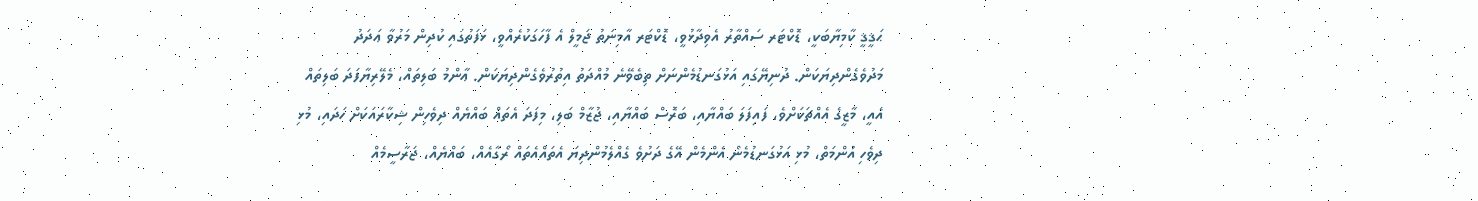ޙަޤީޤީ ކާމިޔާބަކީ، ޑޮކްޓަރ ސައްތާރު އެވިދާޅުވީ، ޑޮކްޓަރ އާމިނަތު ޖަމީލް އެ ފާހަގަކުރެއްވީ، ޅަފަތުގައި ކުދިން މަރުވާ ޢަދަދު މަދުވެގެންދިޔަކަން. ދުނިޔޭގައި އަޅުގަނޑުމެންނަށް ތިބެވޭނެ މުއްދަތު އިތުރުވެގެންދިޔަކަން. ޢާންމު ބަލިތައް، މެލޭރިޔާފަދަ ބަލިތައް އެއީ، މާޒީގެ އެއްޗަކަށްވެ، ފައިފަލަ ބައްޔާއި، ބަރޮސް ބައްޔާއި، ޖުޒާމް ބަލި، މިފަދަ އެތައް ބައްޔެއް ދިވެހިން ޝިކާރައަކަށް ހަދައި، މުޅި ދިވެހި އުންމަތް، މުޅި އަޅުގަނޑުމެން އެންމެން އޭގެ ދަށުވެ ގެއްލެމުންދިޔަ އެތައްއެތައް ރޯގާއެއް، ބައްޔެއް، ޖަރާސީމެއް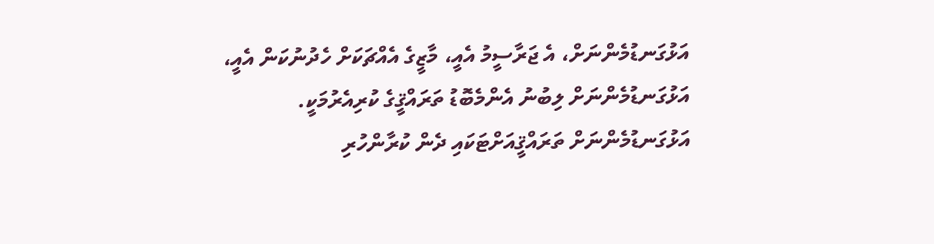އަޅުގަނޑުމެންނަށް، އެ ޖަރާސީމު އެއީ، މާޒީގެ އެއްޗަކަށް ހެދުނުކަން އެއީ، އަޅުގަނޑުމެންނަށް ލިބުނު އެންމެބޮޑު ތަރައްޤީގެ ކުރިއެރުމަކީ.
އަޅުގަނޑުމެންނަށް ތަރައްޤީއަށްޓަކައި ދެން ކުރާންހުރި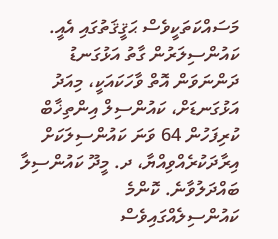މަސައްކަތަކީވެސް ޙަޤީޤަތުގައި އެއީ. ކައުންސިލަރުން ގާތު އަޅުގަނޑު ދަންނަވަން އޮތް ވާހަކައަކީ، މިއަދު އަޅުގަނޑަށް، ކައުންސިލް އިންތިޚާބް ކުރިފަހުން 64 ވަނަ ކައުންސިލަކަށް އިރާދަކުރެއްވިއްޔާ، ދ. މީދޫ ކައުންސިލާ ބައްދަލުވާނެ. ކޮންމެ ކައުންސިލެއްގައިވެސް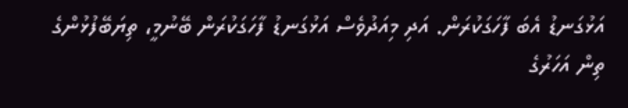އަޅުގަނޑު އެބަ ފާހަގަކުރަން. އަދި މިއަދުވެސް އަޅުގަނޑު ފާހަގަކުރަން ބޭނުމީ، ތިޔަބޭފުޅުންގެ ތިން އަހަރުގެ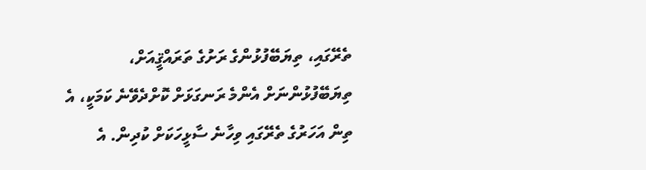ތެރޭގައި، ތިޔަބޭފުޅުންގެ ރަށުގެ ތަރައްޤީއަށް، ތިޔަބޭފުޅުންނަށް އެންމެ ރަނގަޅަށް ކޮށްދެވޭނެ ކަމަކީ، އެ ތިން އަހަރުގެ ތެރޭގައި ވިހާނެ ސާޅީހަކަށް ކުދިން. އެ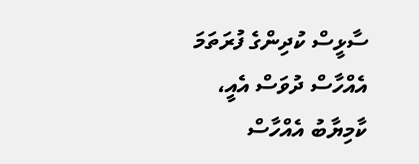ސާޅީސް ކުދިންގެ ފުރަތަމަ އެއްހާސް ދުވަސް އެއީ، ކާމިޔާބު އެއްހާސް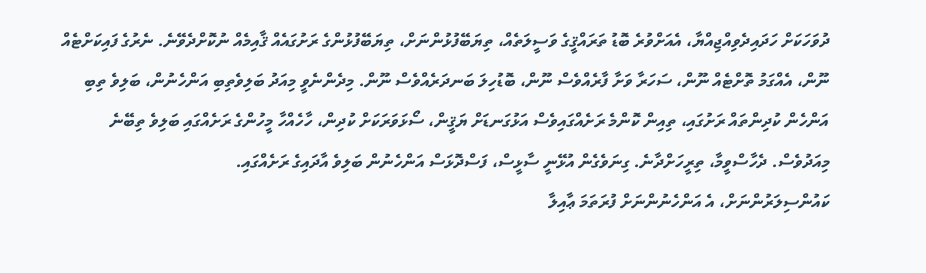ދުވަހަކަށް ހަދައިދެވިއްޖިއްޔާ، އެއަށްވުރެ ބޮޑު ތަރައްޤީގެ ވަސީލަތެއް، ތިޔަބޭފުޅުންނަށް، ތިޔަބޭފުޅުންގެ ރަށުގައެއް ޤާއިމެއް ނުކޮށްދެވޭނެ. ނެރުގެ ފައިކަށްޓެއް ނޫން، އެއްގަމު ތޮށްޓެއް ނޫން، ސަހަރާ ވަށާ ފާރެއްވެސް ނޫން، ބޮޑުހިލަ ބަނދަރެއްވެސް ނޫން. މިދެންނެވީ މިއަދު ބަލިވެތިބި އަންހެނުން، ބަލިވެ ތިބި އަންހެން ކުދިންތައް ރަށުގައި، ތިއިން ކޮންމެ ރަށެއްގައިވެސް އަޅުގަނޑަށް ޔަޤީން، ސޯޅަވަރަކަށް ކުދިން، ހާހެއްހާ މީހުންގެ ރަށެއްގައި ބަލިވެ ތިބޭނެ މިއަދުވެސް. ދެހާސްވީމާ، ތިރީހަށްދާނެ. ގިނަވެގެން އުޅޭނީ ސާޅީސް، ފަސްދޮޅަސް އަންހެނުން ބަލިވެ އާދައިގެ ރަށެއްގައި.
ކައުންސިލަރުންނަށް، އެ އަންހެނުންނަށް ފުރަތަމަ ޢާއިލާ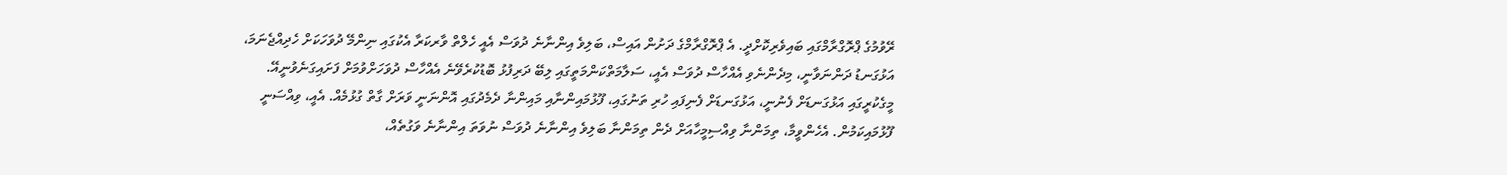ރޭވުމުގެ ޕްރޮގްރާމްގައި ބައިވެރިކޮށްދީ. އެ ޕްރޮގްރާމްގެ ދަށުން އައިސް، ބަލިވެ އިންނާނެ ދުވަސް އެއީ ހެލްތް ވާރކަރާ އެކުގައި ނިންމޭ ދުވަހަކަށް ހެދިއްޖެނަމަ، އަޅުގަނޑު ދަންނަވާނީ، މިދެންނެވި އެއްހާސް ދުވަސް އެއީ، ސަލާމަތްކަންމަތީގައި ލިބޭ ދަރިފުޅު ބޮޑުކުރެވޭނެ އެއްހާސް ދުވަހަށްވުމަށް ފަށައިގަނެވުނީއޭ. މީގެކުރީގައި އަޅުގަނޑަށް ފެނުނީ، އަޅުގަނޑަށް ފެނިފައި ހުރި ތަނުގައި، ފޫޅުމައިންނާއި މައިންނާ ދެމެދުގައި އޮންނަނީ ވަރަށް ގާތް ގުޅުމެއް. އެއީ، ވިއްސަނީ ފޫޅުމައިކަމުން. އެހެންވީމާ، ތިމަންނާ ވިއްސިމީހާއަށް ދެން ތިމަންނާ ބަލިވެ އިންނާނެ ދުވަސް ނުވަތަ އިންނާނެ ވަގުތެއް،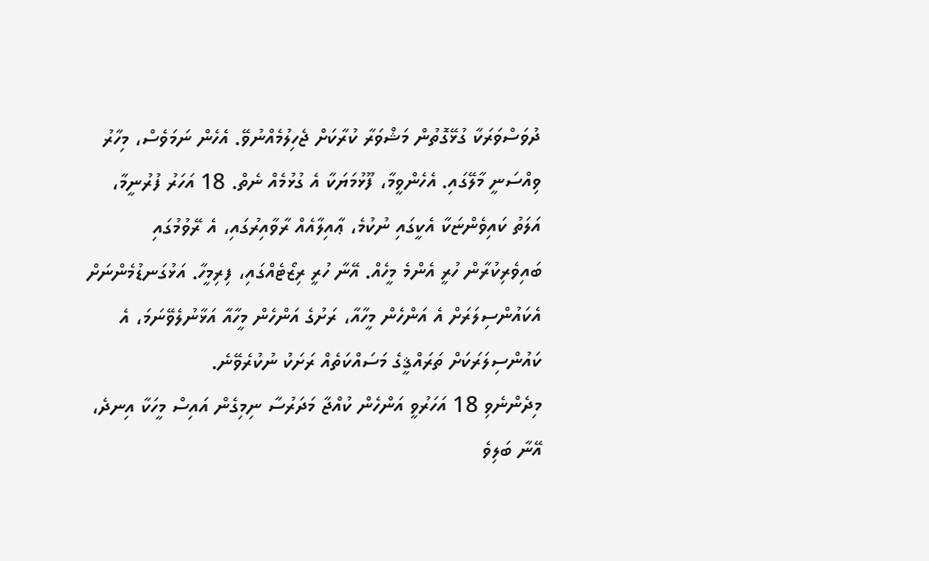ދުވަސްވަރަކާ ގުޅޭގޮތުން މަޝްވަރާ ކުރާކަށް ޖެހިލުމެއްނުވޭ. އެހެން ނަމަވެސް، މިހާރު ވިއްސަނީ މާލޭގައި. އެހެންވީމާ، ފޫޅުމަޔަކާ އެ ގުޅުމެއް ނެތް. 18 އަހަރު ފުރުނީމާ، އަލަތު ކައިވެންޏަކާ އެކީގައި ނުކުމެ، ޢާއިލާއެއް ރާވާއިރުގައި، އެ ރޭވުމުގައި ބައިވެރިކުރާން ހުރީ އެންމެ މީހެއް. އޭނާ ހުރީ ރިޒޯޓެއްގައި، ފިރިމީހާ. އަޅުގަނޑުމެންނަށް އެކައުންސިލަރަށް އެ އަންހެން މީހާއާ، ރަށުގެ އަންހެން މީހާއާ އަޅާނުލެވޭނަމަ، އެ ކައުންސިލަރަކަށް ތަރައްޤީގެ މަސައްކަތެއް ރަށަކު ނުކުރެވޭނެ.
މިދެންނެވި 18 އަހަރުވީ އަންހެން ކުއްޖާ މަދަރުސާ ނިމިގެން އައިސް މީހަކާ އިނދެ، އޭނާ ބަލިވެ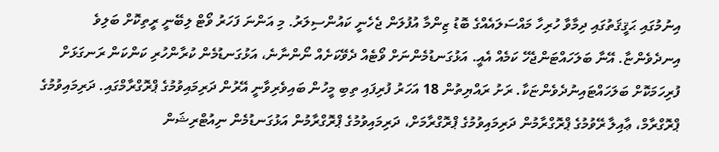އިނުމުގައި ޙަޤީޤަތުގައި ދިމާވާ ހުރިހާ މައްސަލައެއްގެ ބޮޑު ޒިންމާ އުފުލަން ޖެހެނީ ކައުންސިލަރު. މި އަންނަ ފަހަރު ވޯޓް ލިބޭނީ ރީތިކޮށް ބަލިވެ އިނދެވެންޏާ. އޭނާ ބަލަހައްޓަންޖެހޭ ކަމެއް އެއީ. އަޅުގަނޑުމެންނަށް ވޯޓެއް ދެވޭކަށެއް ނޯންނާނެ، އަޅުގަނޑުމެން ކުރާންހުރި ކަންކަން ރަނގަޅަށް ފުރިހަމަކޮށް ބަލަހައްޓައިނުދެވެންޏަކާ. ރަށު ރައްޔިތުން 18 އަހަރު ފުރިފައި ތިބި މީހުން ބައިވެރިވާނީ އޭރުން ދަރިމައިވުމުގެ ޕްރޮގްރާމްގައި. ދަރިމައިވުމުގެ ޕްރޮގްރާމް، ޢާއިލާ ރޭވުމުގެ ޕްރޮގްރާމުން ދަރިމައިވުމުގެ ޕްރޮގްރާމަށް، ދަރިމައިވުމުގެ ޕްރޮގްރާމުން އަޅުގަނޑުމެން ނިއުޓްރިޝަން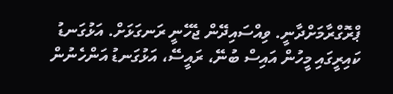ޕްރޮގްރާމަށްދާނީ. ވިއްސައިދޭން ޖެހޭނީ ރަނގަޅަށް. އަޅުގަނޑު ކައިރީގައި މީހުން އައިސް ބުނޭ، ރައީސޭ، އަޅުގަނޑު އަންހެނުން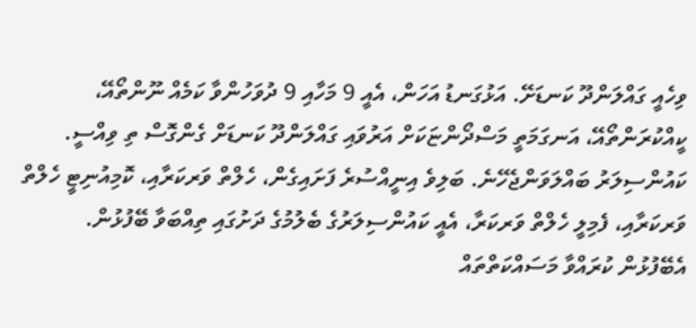ވިހެއީ ގައްލަންދޫ ކަނޑަށޭ. އަޅުގަނޑު އަހަން، އެއީ 9 މަހާއި 9 ދުވަހުންވާ ކަމެއް ނޫންތޯއޭ، ކީއްކުރަންތޯއޭ، އަނގަމަތީ މަސްދޯންޏަކަށް އަރުވައި ގައްލަންދޫ ކަނޑަށް ގެންގޮސް ތި ވިއްސީ. ކައުންސިލަރު ބައްލަވަންޖެހޭނެ. ބަލިވެ އިނީއްސުރެ ފަށައިގެން، ހެލްތް ވަރކަރާއި، ކޮމިއުނިޓީ ހެލްތް ވަރކަރާއި، ފެމިލީ ހެލްތް ވަރކަރާ، އެއީ ކައުންސިލަރުގެ ބެލުމުގެ ދަށުގައި ތިއްބަވާ ބޭފުޅުން. އެބޭފުޅުން ކުރައްވާ މަސައްކަތްތައް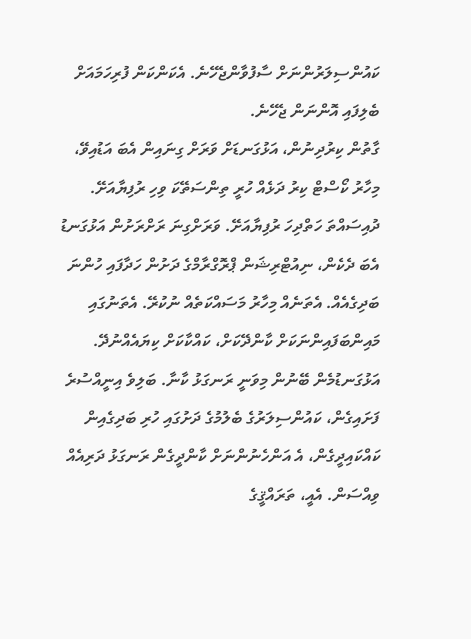ކައުންސިލަރުންނަށް ސާފުވާންޖެހޭނެ. އެކަންކަން ފުރިހަމައަށް ބެލިފައި އޮންނަން ޖެހޭނެ.
ގާތުން ކިރުދިނުން، އަޅުގަނޑަށް ވަރަށް ގިނައިން އެބަ އަޑުއިވޭ، މިހާރު ކޯސްޓް ކިރު ދަޅެއް ހުރީ ތިންސަތޭކަ ވިހި ރުފިޔާއަށޭ. ދުއިސައްތަ ހަތްދިހަ ރުފިޔާއަށޭ. ވަރަށްގިނަ ރަށްރަށުން އަޅުގަނޑު އެބަ ދެކެން، ނިއުޓްރިޝަން ޕްރޮގްރާމްގެ ދަށުން ހަދާފައި ހުންނަ ބަދިގެއެއް. އެތަނެއް މިހާރު މަސައްކަތެއް ނުކުރޭ. އެތަނުގައި މައިންބަފައިންނަކަށް ކާންދޭކަށް، ކައްކާކަށް ކިޔައެއްނުދޭ. އަޅުގަނޑުމެން ބޭނުން މިވަނީ ރަނގަޅު ކާނާ. ބަލިވެ އިނީއްސުރެ ފަށައިގެން، ކައުންސިލަރުގެ ބެލުމުގެ ދަށުގައި ހުރި ބަދިގެއިން ކައްކައިދީގެން، އެ އަންހެނުންނަށް ކާންދީގެން ރަނގަޅު ދަރިއެއް ވިއްސަން. އެއީ، ތަރައްޤީގެ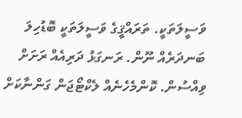ވަސީލަތަކީ. ތަރައްޤީގެ ވަސީލަތަކީ ބޮޑުހިލަ ބަނދަރެއް ނޫން. ރަނގަޅު ދަރިއެއް ރަށަށް ވިއްސުން. ކޮންމެހެނެއް ލެކްޓޯޖަން ގަންނާކަށް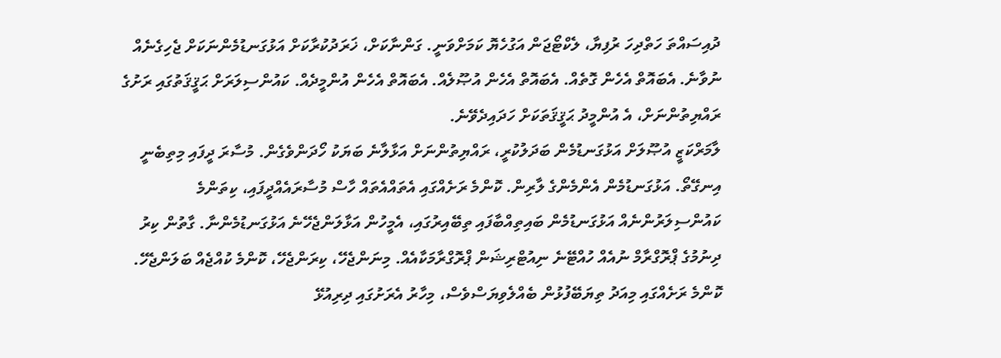ދުއިސައްތަ ހަތްދިހަ ރުފިޔާ، ލެކްޓޯޖަން އަގުހެޔޮ ކަމަށްވަނީ. ގަންނާކަށް، ޚަރަދުކުރާކަށް އަޅުގަނޑުމެންނަކަށް ޖެހިގެނެއް ނުވާނެ. އެބައޮތް އެހެން ގޮތެއް. އެބައޮތް އެހެން އުޞޫލެއް. އެބައޮތް އެހެން އުންމީދެއް. ކައުންސިލަރަށް ޙަޤީޤަތުގައި ރަށުގެ ރައްޔިތުންނަށް، އެ އުންމީދު ޙަޤީޤަތަކަށް ހަދައިދެވޭނެ.
ލާމަރްކަޒީ އުޞޫލަށް އަޅުގަނޑުމެން ބަދަލުކުރީ، ރައްޔިތުންނަށް އަޅާލާނެ ބަޔަކު ހޯދަންވެގެން. މުސާރަ ދީފައި މިތިބެނީ އިނގޭތޯ. އަޅުގަނޑުމެން އެންމެންގެ ލާރިން. ކޮންމެ ރަށެއްގައި އެތައްއެތައް ހާސް މުސާރައެއްދީފައި، ކިތަންމެ ކައުންސިލަރުންނެއް އަޅުގަނޑުމެން ބައިތިއްބާފައި ތިބޭއިރުގައި، އެމީހުން އަޅާލަންޖެހޭނެ އަޅުގަނޑުމެންނާ. ގާތުން ކިރު ދިނުމުގެ ޕްރޮގްރާމް ނުއެއް ހުއްޓޭނެ ނިއުޓްރިޝަން ޕްރޮގްރާމަކާއެއް. މިނަންޖެހޭ، ކިރަންޖެހޭ، ކޮންމެ ކުއްޖެއް ބަލަންޖެހޭ. ކޮންމެ ރަށެއްގައި މިއަދު ތިޔަބޭފުޅުން ބެއްލެވިޔަސްވެސް، މިހާރު އެރަށުގައި ދިރިއުޅޭ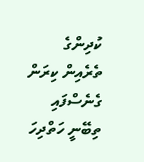ކުދިންގެ ތެރެއިން ކިރަން ގެނެސްފައި ތިބޭނީ ހަތްދިހަ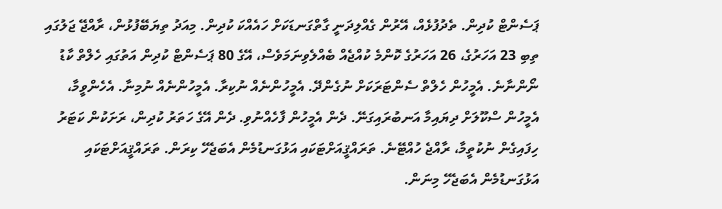ޕަސެންޓް ކުދިން. ތެދުފުޅެއް، އޭރުން ގެއްލިދަނީ ގާތްގަނޑަކަށް ހައެއްކަ ކުދިން. މިއަދު ތިޔަބޭފުޅުން، ރާއްޖޭ ޖަލުގައި ތިބި 23 އަހަރުގެ، 26 އަހަރުގެ ކޮންމެ ކުއްޖެއް ބެއްލެވިނަމަވެސް، އޭގެ 80 ޕަސެންޓް ކުދިން އަތުގައި ހެލްތް ކާޑު ނޯންނާނެ. އެމީހުން ހެލްތް ސެންޓަރަކަށް ނުގެންދޭ. އެމީހުންނެއް ނުކިރާ. އެމީހުންނެއް ނުމިނާ. އެހެންވީމާ، އެމީހުން ސްކޫލަށް ދިޔައިމާ އަނބުރައިގަނޭ. ދެން އެމީހުން ފާހެއްނުވި. ދެން އޭގެ ހަތަރު ކުދިން، ރަށަކުން ކަޓަރު ހިފައިގެން ނުކުތީމާ، ރާއްޖެ ހުއްޓޭނެ. ތަރައްޤީއަށްޓަކައި އަޅުގަނޑުމެން އެބަޖެހޭ ކިރަން. ތަރައްޤީއަށްޓަކައި އަޅުގަނޑުމެން އެބަޖެހޭ މިނަން.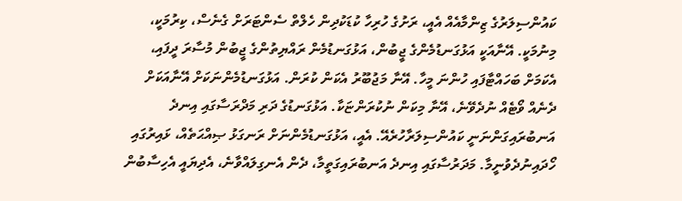ކައުންސިލަރުގެ ޒިންމާއެއް އެއީ، ރަށުގެ ހުރިހާ ކުޑަކުދިން ހެލްތް ސެންޓަރަށް ގެނެސް، ކިރުމަކީ، މިނުމަކީ. އޭނާއަކީ އަޅުގަނޑުމެންގެ ޖީބުން، އަޅުގަނޑުމެން ރައްޔިތުންގެ ޖީބުން މުސާރަ ދީފައި، އެކަމަށް ބަހައްޓާފައި ހުންނަ މީހާ. އޭނާ މަޖުބޫރު އެކަން ކުރަން. އަޅުގަނޑުމެންނަކަށް އޭނާއަކަށް ދެނެއް ވޯޓެއް ނުދެވޭނެ، އޭނާ މިކަން ނުކުރަންޏަކާ. އަޅުގަނޑުގެ ދަރި މަދްރަސާގައި އިނދެ އަނބުރައިގަންނަނީ ކައުންސިލަރާހުރެއޭ. އެއީ، އަޅުގަނޑުމެންނަށް ރަނގަޅު ޞިއްޙަތެއް، ޅައިރުގައި ހޯދައިނުދެވުނީމާ. މަދަރުސާގައި އިނދެ އަނބުރައިގަތީމާ، ދެން އެނގިލައްވާނެ، އެދިޔައީ އެހިސާބުން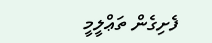ފެށިގެން ތަޢްލީމީ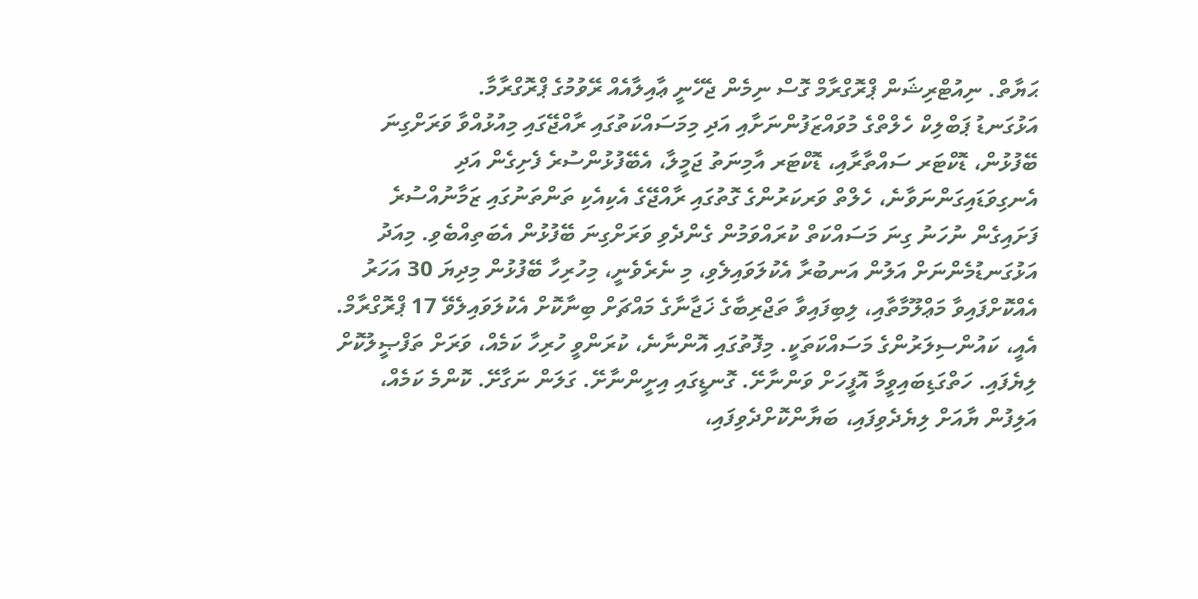ޙަޔާތް. ނިއުޓްރިޝަން ޕްރޮގްރާމް ގޮސް ނިމެން ޖެހޭނީ ޢާއިލާއެއް ރޭވުމުގެ ޕްރޮގްރާމާ.
އަޅުގަނޑު ޕަބްލިކް ހެލްތްގެ މުވައްޒަފުންނަށާއި އަދި މިމަސައްކަތުގައި ރާއްޖޭގައި މިއުޅުއްވާ ވަރަށްގިނަ ބޭފުޅުން، ޑޮކްޓަރ ސައްތާރާއި، ޑޮކްޓަރ އާމިނަތު ޖަމީލާ، އެބޭފުޅުންސުރެ ފެށިގެން އަދި އެނގިވަޑައިގަންނަވާނެ، ހެލްތް ވަރކަރުންގެ ގޮތުގައި ރާއްޖޭގެ އެކިއެކި ތަންތަނުގައި ޒަމާނުއްސުރެ ފަށައިގެން ނުހަނު ގިނަ މަސައްކަތް ކުރައްވަމުން ގެންދެވި ވަރަށްގިނަ ބޭފުޅުން އެބަތިއްބެވި. މިއަދު އަޅުގަނޑުމެންނަށް އަލުން އަނބުރާ އެކުލަވައިލެވި، މި ނެރެވެނީ، މިހުރިހާ ބޭފުޅުން މިދިޔަ 30 އަހަރު އެއްކޮށްފައިވާ މަޢްލޫމާތާއި، ލިބިފައިވާ ތަޖްރިބާގެ ޚަޖާނާގެ މައްޗަށް ބިނާކޮށް އެކުލަވައިލެވޭ 17 ޕްރޮގްރާމް. އެއީ، ކައުންސިލަރުންގެ މަސައްކަތަކީ. މިފޮތުގައި އޮންނާނެ، ކުރަންވީ ހުރިހާ ކަމެއް، ވަރަށް ތަފްޞީލުކޮށް ލިޔެފައި. ހަތްގަޑިބައިވީމާ އޮފީހަށް ވަންނާށޭ. ގޮނޑީގައި އިށީންނާށޭ. ގަލަން ނަގާށޭ. ކޮންމެ ކަމެއް، އަލިފުން ޔާއަށް ލިޔެދެވިފައި، ބަޔާންކޮށްދެވިފައި،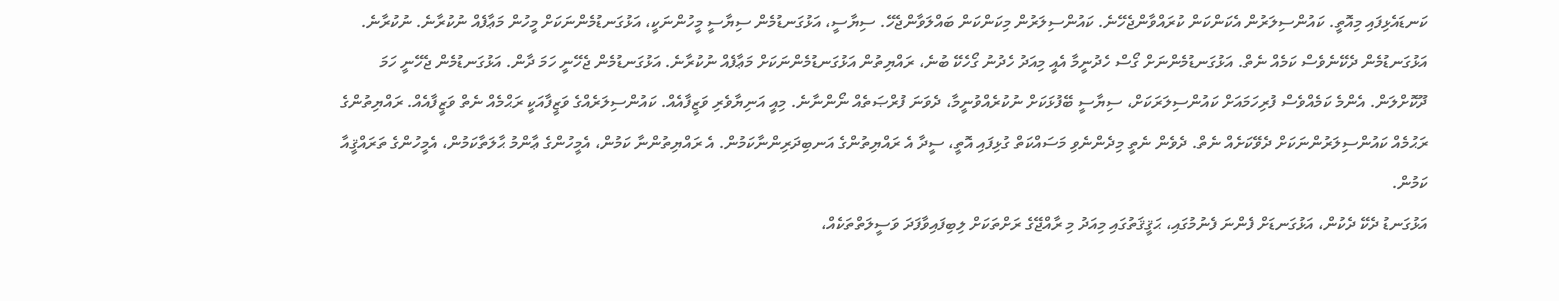ކަނޑައެޅިފައި މިއޮތީ. ކައުންސިލަރުން އެކަންކަން ކުރައްވާންޖެހޭނެ. ކައުންސިލަރުން މިކަންކަން ބައްލަވާންޖެހޭ. ސިޔާސީ، އަޅުގަނޑުމެން ސިޔާސީ މީހުންނަކީ، އަޅުގަނޑުމެންނަކަށް މީހުން މަޢާފެއް ނުކުރާނެ. ނުކުރާނެ. އަޅުގަނޑުމެން ދެކޭނެވެސް ކަމެއް ނެތް. އަޅުގަނޑުމެންނަށް ގޯސް ހެދުނީމާ އެއީ މިއަދު ހެދުނު ގޯހެކޭ ބުނެ، ރައްޔިތުން އަޅުގަނޑުމެންނަކަށް މަޢާފެއް ނުކުރާނެ. އަޅުގަނޑުމެން ޖެހޭނީ ހަމަ ދާން. އަޅުގަނޑުމެން ޖެހޭނީ ހަމަ ދޫކޮށްލަން. އެންމެ ކަމެއްވެސް ފުރިހަމައަށް ކައުންސިލަރަކަށް، ސިޔާސީ ބޭފުޅަކަށް ނުކުރެއްވުނީމާ، ދެވަނަ ފުރްޞަތެއް ނޯންނާނެ. މިއީ އަނިޔާވެރި ވަޒީފާއެއް. ކައުންސިލަރެއްގެ ވަޒީފާއަކީ ރަޙްމެއް ނެތް ވަޒީފާއެއް. ރައްޔިތުންގެ ރަޙުމެއް ކައުންސިލަރުންނަކަށް ދެވޭކަށެއް ނެތް. ދެވެން ނެތީ މިދެންނެވި މަސައްކަތް ގުޅިފައި އޮތީ، ސީދާ އެ ރައްޔިތުންގެ އަނބިދަރިންނާކަމުން. އެ ރައްޔިތުންނާ ކަމުން، އެމީހުންގެ ޢާންމު ޙާލަތާކަމުން، އެމީހުންގެ ތަރައްޤީއާ ކަމުން.
އަޅުގަނޑު ދެކޭ ދެކުން، އަޅުގަނޑަށް ފެންނަ ފެނުމުގައި، ޙަޤީޤަތުގައި މިއަދު މި ރާއްޖޭގެ ރަށްތަކަށް ލިބިފައިވާފަދަ ވަސީލަތްތަކެއް،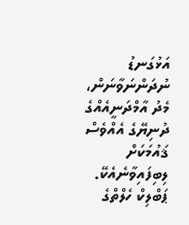އަޅުގަނޑު ނުދަންނަވާނަން، މެދު އާމްދަނީއެއްގެ ދުނިޔޭގެ އެއްވެސް ޤައުމަކަށް ލިބިފައިވާނެއެކޭ. ޕަބްލިކް ހެލްތްގެ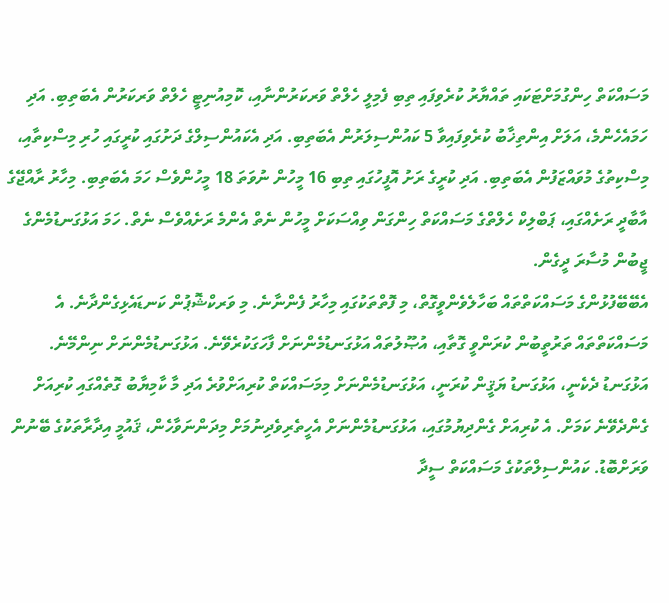މަސައްކަތް ހިންގުމަށްޓަކައި ތައްޔާރު ކުރެވިފައި ތިބި ފެމިލީ ހެލްތް ވަރކަރުންނާއި، ކޮމިއުނިޓީ ހެލްތް ވަރކަރުން އެބަތިބި. އަދި ހަމައެހެންމެ، އަލަށް އިންތިޚާބު ކުރެވިފައިވާ 5 ކައުންސިލަރުން އެބަތިބި. އަދި އެކައުންސިލްގެ ދަށުގައި ކުރީގައި ހުރި މިސްކިތާއި، މިސްކިތުގެ މުވައްޒަފުން އެބަތިބި. އަދި ކުރީގެ ރަށު އޮފީހުގައި ތިބި 16 މީހުން ނުވަތަ 18 މީހުންވެސް ހަމަ އެބަތިބި. މިހާރު ރާއްޖޭގެ އާބާދީ ރަށެއްގައި، ޕަބްލިކް ހެލްތްގެ މަސައްކަތް ހިންގަން ވިއްސަކަށް މީހުން ނެތް އެންމެ ރަށެއްވެސް ނެތް. ހަމަ އަޅުގަނޑުމެންގެ ޖީބުން މުސާރަ ދީގެން.
އެބޭބޭފުޅުންގެ މަސައްކަތްތައް ބަހާލެވެންވީގޮތް، މި ފޮތްތަކުގައި މިހާރު ފެންނާނެ. މި ވަރކްޝޮޕުން ކަނޑައެޅިގެންދާނެ. އެ މަސައްކަތްތައް ތަރުތީބުން ކުރަންވީ ގޮތާއި، އުޞޫލުތައް އަޅުގަނޑުމެންނަށް ފާހަގަކުރެވޭނެ. އަޅުގަނޑުމެންނަށް ނިންމޭނެ. އަޅުގަނޑު ދެކެނީ، އަޅުގަނޑު ޔަޤީން ކުރަނީ، އަޅުގަނޑުމެންނަށް މިމަސައްކަތް ކުރިއަށްވުރެ އަދި މާ ކާމިޔާބު ގޮތެއްގައި ކުރިއަށް ގެންދެވޭނެ ކަމަށް. އެ ކުރިއަށް ގެންދިޔުމުގައި، އަޅުގަނޑުމެންނަށް އެހީތެރިވެދިނުމަށް މިދަންނަވާހެން، ޤައުމީ އިދާރާތަކުގެ ބޭނުން ވަރަށްބޮޑު. ކައުންސިލްތަކުގެ މަސައްކަތް ސީދާ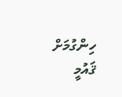ހިންގުމަށް ޤައުމީ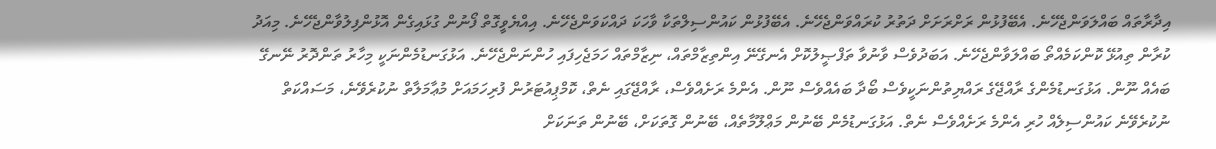އިދާރާތައް ބައްލަވަންޖެހޭނެ. އެބޭފުޅުން ރަށްރަށަށް ދަތުރު ކުރައްވަންޖެހޭނެ. އެބޭފުޅުން ކައުންސިލްތަކާ ވާހަކަ ދައްކަވަންޖެހޭނެ. އިއްޔެވީގޮތް ފޯނުން ގުޅައިގެން އޮޅުންފިލުވާންޖެހޭނެ. މިއަދު ކުރާން ތިއުޅޭ ކޮންކަމެއްތޯ ބައްލަވާންޖެހޭނެ. އަބަދުވެސް ވާނުވާ ތަފްޞީލުކޮށް އެނގޭނޭ އިންތިޒާމްތައް، ނިޒާމްތައް ހަމަޖެހިފައި ހުންނަންޖެހޭނެ. އަޅުގަނޑުމެންނަކީ މިހާރު ތަންދޮރު ނޭނގޭ ބައެއް ނޫން. އަޅުގަނޑުމެންގެ ރާއްޖޭގެ ރައްޔިތުންނަކީވެސް ބޯދާ ބައެއްވެސް ނޫން. އެންމެ ރަށެއްވެސް، ރާއްޖޭގައި ނެތް، ކޮމްޕިއުޓަރުން ފުރިހަމައަށް މުޢާމަލާތް ނުކުރެވޭނެ، މަސައްކަތް ނުކުރެވޭނެ ކައުންސިލެއް ހުރި އެންމެ ރަށެއްވެސް ނެތް. އަޅުގަނޑުމެން ބޭނުން މަޢްލޫމާތެއް، ބޭނުން ގޮތަކަށް، ބޭނުން ތަނަކަށް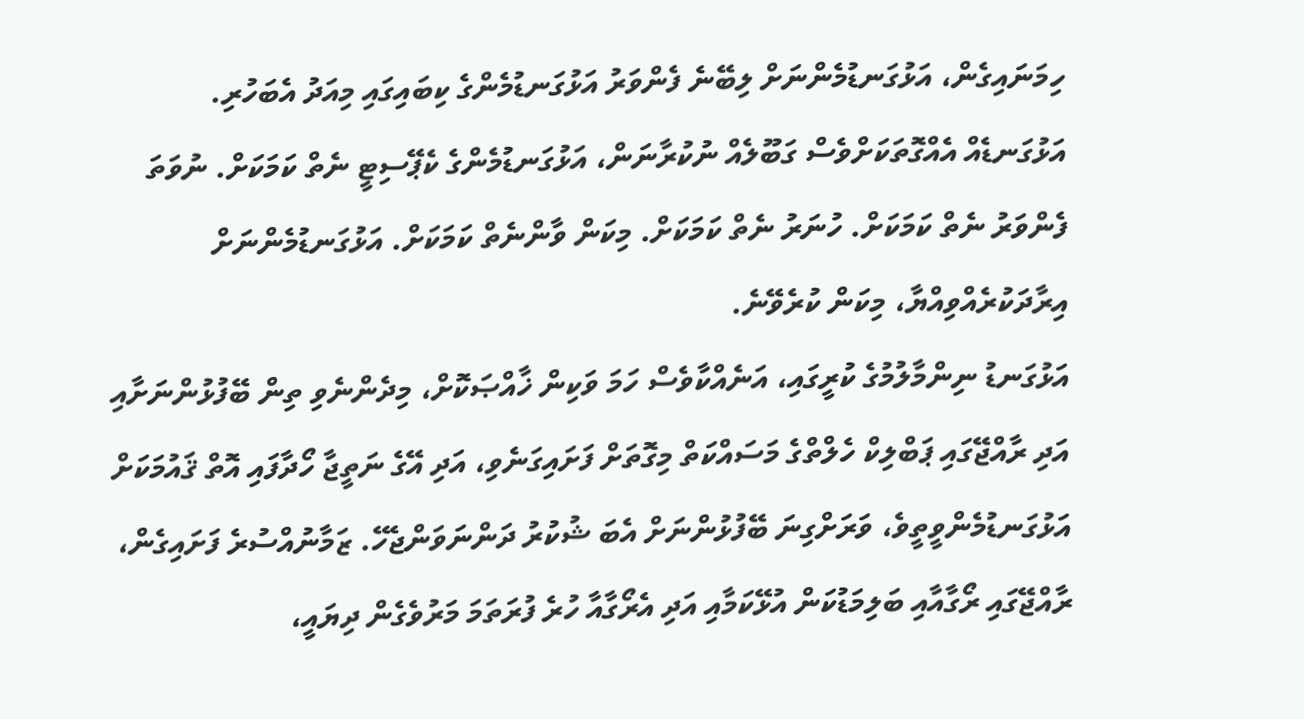ހިމަނައިގެން، އަޅުގަނޑުމެންނަށް ލިބޭނެ ފެންވަރު އަޅުގަނޑުމެންގެ ކިބައިގައި މިއަދު އެބަހުރި. އަޅުގަނޑެއް އެއްގޮތަކަށްވެސް ގަބޫލެއް ނުކުރާނަން، އަޅުގަނޑުމެންގެ ކެޕޭސިޓީ ނެތް ކަމަކަށް. ނުވަތަ ފެންވަރު ނެތް ކަމަކަށް. ހުނަރު ނެތް ކަމަކަށް. މިކަން ވާންނެތް ކަމަކަށް. އަޅުގަނޑުމެންނަށް އިރާދަކުރެއްވިއްޔާ، މިކަން ކުރެވޭނެ.
އަޅުގަނޑު ނިންމާލުމުގެ ކުރީގައި، އަނެއްކާވެސް ހަމަ ވަކިން ޚާއްޞަކޮށް، މިދެންނެވި ތިން ބޭފުޅުންނަށާއި އަދި ރާއްޖޭގައި ޕަބްލިކް ހެލްތްގެ މަސައްކަތް މިގޮތަށް ފަށައިގަނެވި، އަދި އޭގެ ނަތީޖާ ހޯދާފައި އޮތް ޤައުމަކަށް އަޅުގަނޑުމެންވީތީވެ، ވަރަށްގިނަ ބޭފުޅުންނަށް އެބަ ޝުކުރު ދަންނަވަންޖެހޭ. ޒަމާނުއްސުރެ ފަށައިގެން، ރާއްޖޭގައި ރޯގާއާއި ބަލިމަޑުކަން އުޅޭކަމާއި އަދި އެރޯގާއާ ހުރެ ފުރަތަމަ މަރުވެގެން ދިޔައީ،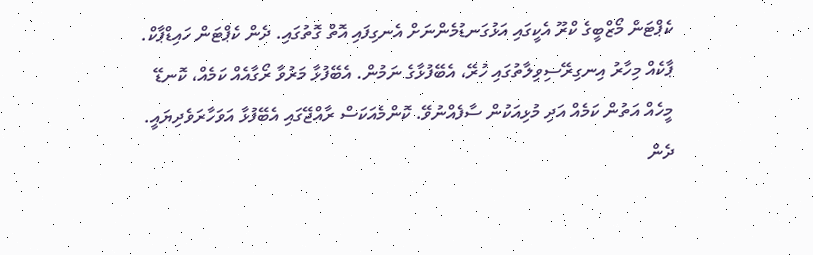ކެޕްޓަން މޯޒްބީގެ ކްރޫ އެކީގައި އަޅުގަނޑުމެންނަށް އެނގިފައި އޮތް ގޮތުގައި. ދެން ކެޕްޓަން ހައިޑްޕާކް. ޕާކެއް މިހާރު އިނގިރޭސިވިލާތުގައި ހުރޭ، އެބޭފުޅާގެ ނަމުން. އެބޭފުޅާ މަރުވާ ރޯގާއެއް ކަމެއް، ކޮނޑޭ މީހެއް އަތުން ކަމެއް އަދި މުޅިއަކުން ސާފެއްނުވޭ. ކޮންމެއަކަސް ރާއްޖޭގައި އެބޭފުޅާ އަވަހާރަވެދިޔައީ. ދެން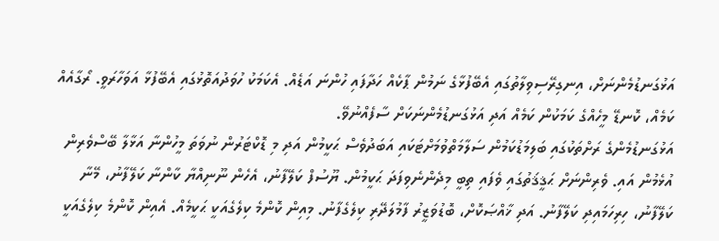އަޅުގަނޑުމެންނަށް، އިނގިރޭސިވިލާތުގައި އެބޭފުޅާގެ ނަމުން ޕާކެއް ހަދާފައި ހުންނަ އަޑެއް. އެކަމަކު ހުވަދުއަތޮޅުގައި އެބޭފުޅާ އަވަހާރަވީ. ރޯގާއެއް ކަމެއް، ކޮނޑޭ މީހެއްގެ ކަމަކުން ކަމެއް އަދި އަޅުގަނޑުމެންނަކަށް ސާފެއްނުވޭ.
އަޅުގަނޑުމެންގެ ރަށްތަކުގައި ބަލިމަޑުކަމުން ސަލާމަތްވުމަށްޓަކައި އަބަދުވެސް ޙަކީމުން އަދި މި ޑޮކްޓަރުން ނުވަތަ މީހުންނާ އަޅާލާ ބޭސްވެރިން އުޅެމުން އައި. ވެރިންނަށް ޙަޤީޤަތުގައި ވެފައި ތިބީ މިދެންނެވިފަދަ ޙަކީމުން. ޔޫސުފް ކަލޭފާނު، އެހެން ނޫނިއްޔާ ކާންނާ ކަލޭފާނު، މޭނާ ކަލޭފާނު، ހިރިހަމައިދި ކަލޭފާނު. އަދި ޚާއްޞަކޮށް، ބޮޑުވަޒީރު ފާމުލަދޭރި ކިލެގެފާނު. މިއިން ކޮންމެ ކިލެގެއަކީ ޙަކީމެއް. އެއިން ކޮންމެ ކިލެގެއަކީ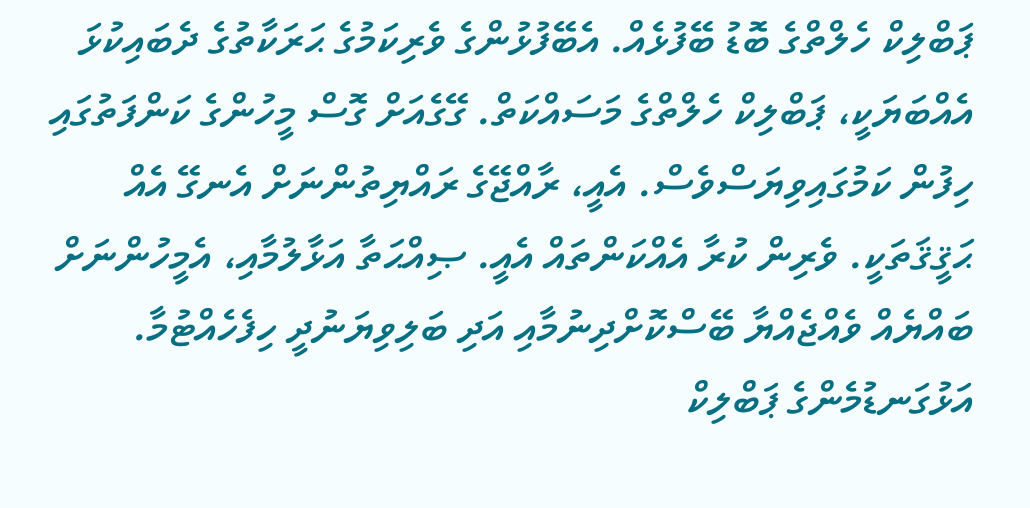ޕަބްލިކް ހެލްތްގެ ބޮޑު ބޭފުޅެއް. އެބޭފުޅުންގެ ވެރިކަމުގެ ޙަރަކާތުގެ ދެބައިކުޅަ އެއްބަޔަކީ، ޕަބްލިކް ހެލްތްގެ މަސައްކަތް. ގޭގެއަށް ގޮސް މީހުންގެ ކަންފަތުގައި ހިފުން ކަމުގައިވިޔަސްވެސް. އެއީ، ރާއްޖޭގެ ރައްޔިތުންނަށް އެނގޭ އެއް ޙަޤީޤަތަކީ. ވެރިން ކުރާ އެއްކަންތައް އެއީ. ޞިއްޙަތާ އަޅާލުމާއި، އެމީހުންނަށް ބައްޔެއް ވެއްޖެއްޔާ ބޭސްކޮށްދިނުމާއި އަދި ބަލިވިޔަނުދީ ހިފެހެއްޓުމާ. އަޅުގަނޑުމެންގެ ޕަބްލިކް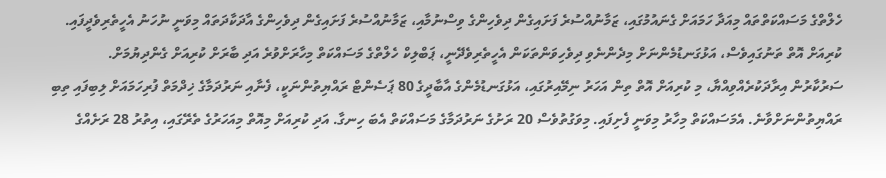ހެލްތްގެ މަސައްކަތްތައް މިއަދާ ހަމައަށް ގެނައުމުގައި، ޒަމާނުއްސުރެ ފަށައިގެން ދިވެހިންގެ ވިސްނުމާއި، ޒަމާނުއްސުރެ ފަށައިގެން ދިވެހިންގެ އާދަކާދަތައް މިވަނީ ނުހަނު އެހީތެރިވެދީފައި. ކުރިއަށް އޮތް ތަނުގައިވެސް، އަޅުގަނޑުމެންނަށް މިދެންނެވި ދިވެހިވަންތަކަން އެހީތެރިވެދޭނީ، ޕަބްލިކް ހެލްތްގެ މަސައްކަތް މިހާރަށްވުރެ އަދި ބާރަށް ކުރިއަށް ގެންދިޔުމަށް.
ސަރުކާރުން އިރާދަކުރެއްވިއްޔާ، މި ކުރިއަށް އޮތް ތިން އަހަރު ނިމޭއިރުގައި، އަޅުގަނޑުމެންގެ އާބާދީގެ 80 ޕަސެންޓް ރައްޔިތުންނަކީ، ފެނާއި ނަރުދަމާގެ ޚިދްމަތް ފުރިހަމައަށް ލިބިފައި ތިބި ރައްޔިތުންނަށްވާނެ. އެމަސައްކަތް މިހާރު މިވަނީ ފެށިފައި. މިވަގުތުވެސް 20 ރަށުގެ ނަރުދަމާގެ މަސައްކަތް އެބަ ހިނގާ. އަދި ކުރިއަށް މިއޮތް މިއަހަރުގެ ތެރޭގައި، އިތުރު 28 ރަށެއްގެ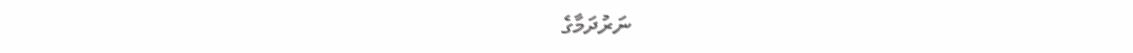ނަރުދަމާގެ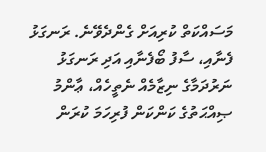މަސައްކަތް ކުރިއަށް ގެންދެވޭނެ. ރަނގަޅު ފެނާއި، ސާފު ބޯފެނާއި އަދި ރަނގަޅު ނަރުދަމާގެ ނިޒާމެއް ނެތީހެއް، ޢާންމު ޞިއްޙަތުގެ ކަންކަން ފުރިހަމަ ކުރަން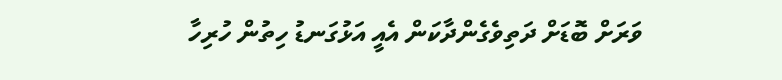ވަރަށް ބޮޑަށް ދަތިވެގެންދާކަން އެއީ އަޅުގަނޑު ހިތުން ހުރިހާ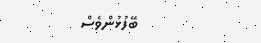ބޭފުޅުންވެސް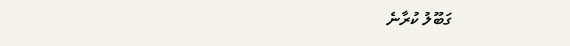ގަބޫލު ކުރާނެ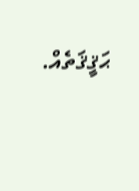ޙަޤީޤަތެއް.